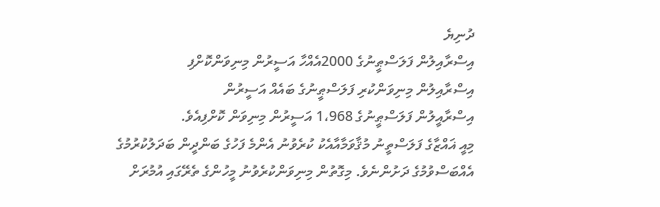ދުނިޔެ
އިސްރާއިލުން ފަލަސްޠީނުގެ 2000އެއްހާ އަސީރުން މިނިވަންކޮށްފި
އިސްރާއިލުން މިނިވަންކުރި ފަލަސްޠީނުގެ ބައެއް އަސީރުން
އިސްރާއީލުން ފަލަސްޠީނުގެ 1،968 އަސީރުން މިނިވަން ކޮށްފިއެވެ.
މިއީ ޣައްޒާގެ ފަލަސްތީނު މުޤާވަމާއާއެކު ކުރެވުނު އެންމެ ފަހުގެ ބަންދީން ބަދަލުކުރުމުގެ އެއްބަސްވުމުގެ ދަށުންނެވެ. މިގޮތުން މިނިވަންކުރެވުނު މީހުންގެ ތެރޭގައި އުމުރަށް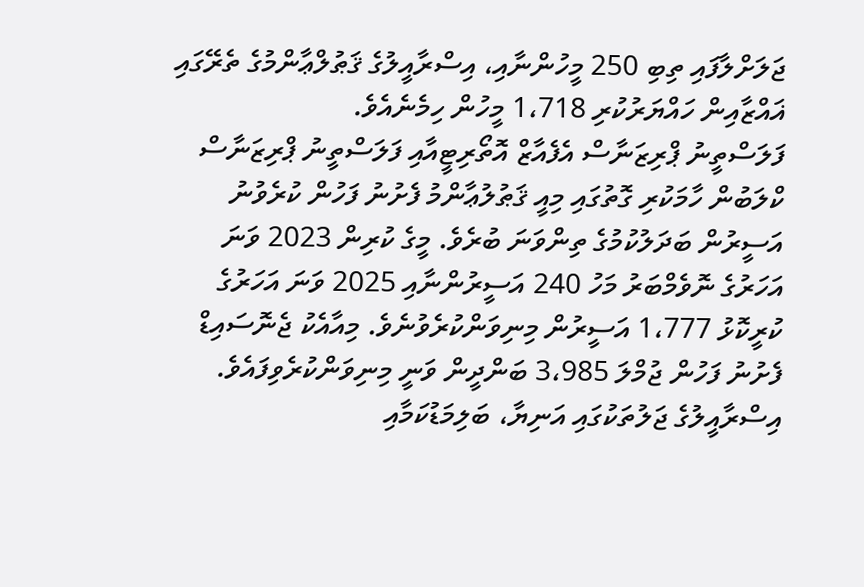ޖަލަށްލާފައި ތިބި 250 މީހުންނާއި، އިސްރާއީލުގެ ޤަޠުލްޢާންމުގެ ތެރޭގައި ޣައްޒާއިން ހައްޔަރުކުރި 1،718 މީހުން ހިމެނެއެވެ.
ފަލަސްތީނު ޕްރިޒަނާސް އެފެއާޒް އޮތޯރިޓީއާއި ފަލަސްތީނު ޕްރިޒަނާސް ކްލަބުން ހާމަކުރި ގޮތުގައި މިއީ ޤަޠުލުޢާންމު ފެށުނު ފަހުން ކުރެވުނު އަސީރުން ބަދަލުކުމުގެ ތިންވަނަ ބުރެވެ. މީގެ ކުރިން 2023 ވަނަ އަހަރުގެ ނޮވެމްބަރު މަހު 240 އަސީރުންނާއި 2025 ވަނަ އަހަރުގެ ކުރީކޮޅު 1،777 އަސީރުން މިނިވަންކުރެވުނެވެ. މިއާއެކު ޖެނޮސައިޑް ފެށުނު ފަހުން ޖުމްލަ 3،985 ބަންދީން ވަނީ މިނިވަންކުރެވިފައެވެ.
އިސްރާއީލުގެ ޖަލުތަކުގައި އަނިޔާ، ބަލިމަޑުކަމާއި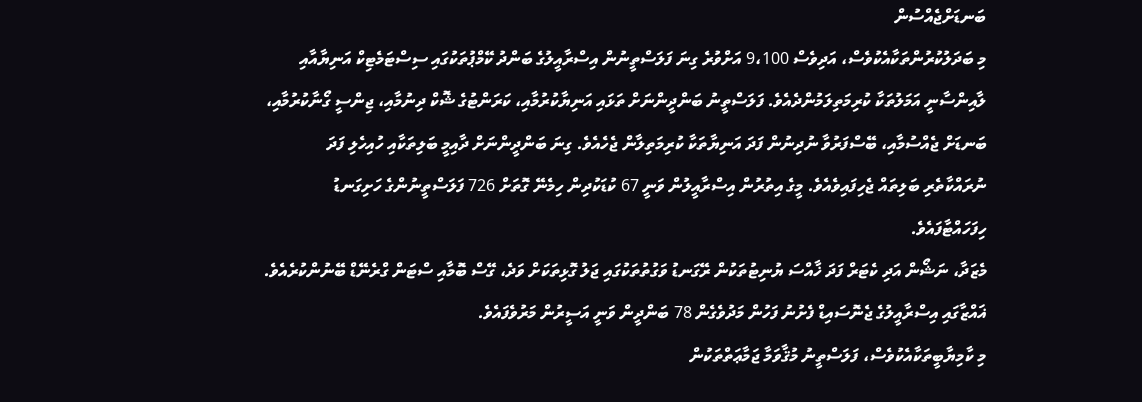ބަނޑަށްޖެއްސުން
މި ބަދަލުކުރުންތަކާއެކުވެސް، އަދިވެސް 9،100 އަށްވުރެ ގިނަ ފަލަސްތީނުން އިސްރާއީލުގެ ބަންދު ކޭމްޕުތަކުގައި ސިސްޓަމެޓިކް އަނިޔާއާއި ލާއިންސާނީ އަމަލުތަކާ ކުރިމަތިލަމުންދެއެވެ. ފަލަސްތީނު ބަންދީންނަށް ތަޅައި އަނިޔާކުރުމާއި، ކަރަންޓުގެ ޝޮކް ދިނުމާއި، ޖިންސީ ގޯނާކުރުމާއި، ބަނޑަށް ޖެއްސުމާއި، ބޭސްފަރުވާ ނުދިނުން ފަދަ އަނިޔާތަކާ ކުރިމަތިލާން ޖެހެއެވެ. ގިނަ ބަންދީންނަށް ދާއިމީ ބަލިތަކާއި ހުއިހެލި ފަދަ ނުރައްކާތެރި ބަލިތައް ޖެހިފައިވެއެވެ. މީގެ އިތުރުން އިސްރާއީލުން ވަނީ 67 ކުޑަކުދިން ހިމެނޭ ގޮތަށް 726 ފަލަސްތީނުންގެ ހަށިގަނޑު ހިފަހައްޓާފައެވެ.
މެޒަދާ، ނަޝޯން އަދި ކެޓަރް ފަދަ ޚާއްސަ ޔުނިޓުތަކުން ރޭގަނޑު ވަގުތުތަކުގައި ޖަލު ގޮޅިތަކަށް ވަދެ، ގޭސް ބޮމާއި ސްޓަން ގްރެނޭޑް ބޭނުންކުރެއެވެ. ޣައްޒާގައި އިސްރާއީލުގެ ޖެނޮސައިޑް ފެށުނު ފަހުން މަދުވެގެން 78 ބަންދީން ވަނީ އަސީރުން މަރުވެފައެވެ.
މި ކާމިޔާބީތަކާއެކުވެސް، ފަލަސްތީނު މުޤާވަމާ ޖަމާޢަތްތަކުން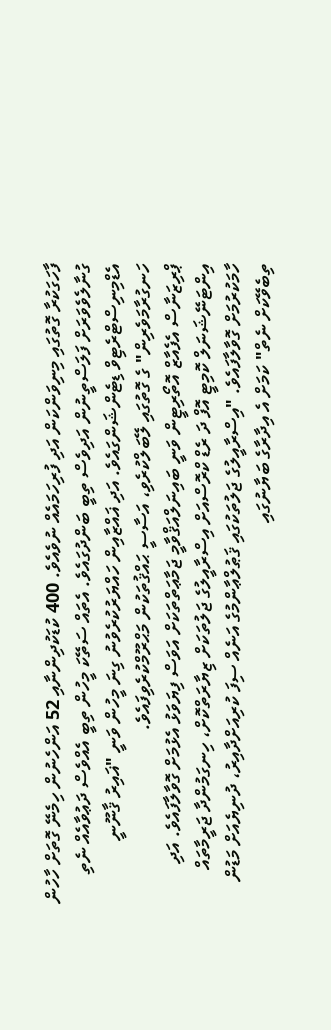ފާހަގަކުރާ ގޮތުގައި މިނިވަންކަން އަދި ފުރިހަމައެއް ނުވެއެވެ. 400 ކުޑަކުދިންނާއި 52 އަންހެނުން ހިމެނޭ ގޮތަށް ހާހުން ގުނާލެވެވަރަށް ފަލަސްތީނުން އަދިވެސް ތިބީ ބަންދުގައެވެ. އެތައް ސަތޭކަ މީހުން ތިބީ އެއްވެސް ދަޢުވާއެއް ނެތި އެޑްމިނިސްޓްރެޓިވް ޑިޓެންޝަންގައެވެ. އަދި ޣައްޒާއިން ހައްޔަރުކުރެވުނު ގިނަ މީހުން ވަނީ "ޣައިރު ޤާނޫނީ ހަނގުރާމަވެރިން" ގެ ގޮތުގައި ލޭބަލްކުރެވި، އަސާސީ ޙައްޤުތަކުން މަޙްރޫމްކުރެވިފައެވެ.
ޕްރިޒަނާސް އެފެއާޒް އޮތޯރިޓީން ވަނީ ބައިނަލްއަޤްވާމީ ޖަމާޢަތްތަކަށް އަވަސް ފިޔަވަޅު އެޅުމަށް ގޮވާލާފައެވެ. އަދި އިންޓަނޭޝަނަލް ކޮމިޓީ އޮފް ދަ ރެޑް ކްރޮސްއަށް އިސްރާއީލުގެ ޖަލުތަކަށް ޒިޔާރަތްކޮށް، ހިނގަމުންދާ ޖަރީމާތައް ހާމަކުރުމަށް ގޮވާލާފައެވެ. "އިސްރާއީލުގެ ޖަލުތަކުގައި ޤަޠުލްޢާންމުގެ އަނެއް ސިފަ ކުރިއަށްދާއިރު، ދުނިޔެއަށް މަޑުން ތިބެވޭކަށް ނެތް" ކަމަށް އެ އިދާރާގެ ބަޔާނުގައި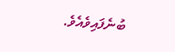ބުނެފައިވެއެވެ.